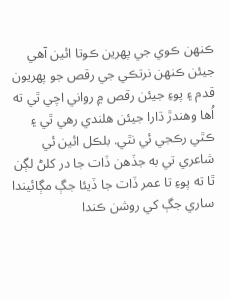ڪنهن ڪوي جي پهرين ڪوتا ائين آهي جيئن ڪنهن نرتڪي جي رقص جو پهريون قدم ۽ پوءِ جيئن رقص ۾ رواني اچي ٿي ته اُها وهندڙ ڌارا جيئن هلندي رهي ٿي ۽ ڪٿي رڪجي ئي نٿي. بلڪل ائين ئي شاعري تي به جڏهن ڏات جا در کلڻ لڳن ٿا ته پوءِ تا عمر ڏات جا ڏيئا جڳ مڳائيندا ساري جڳ کي روشن ڪندا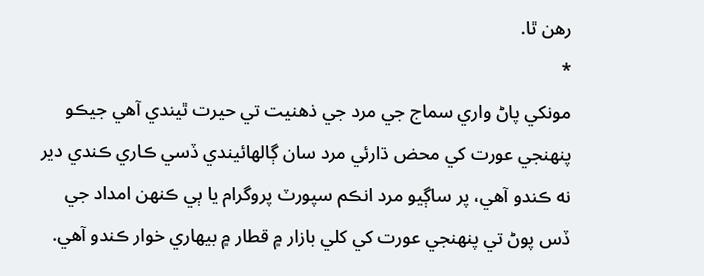رهن ٿا.
*
مونکي پاڻ واري سماج جي مرد جي ذهنيت تي حيرت ٿيندي آهي جيڪو پنهنجي عورت کي محض ڌارئي مرد سان ڳالهائيندي ڏسي ڪاري ڪندي دير نه ڪندو آهي، پر ساڳيو مرد انڪم سپورٽ پروگرام يا ٻي ڪنهن امداد جي ڏس پوڻ تي پنهنجي عورت کي کلي بازار ۾ قطار ۾ بيهاري خوار ڪندو آهي.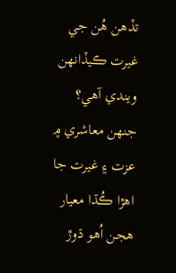تڏهن هُن جي غيرت ڪيڏانهن ويندي آهي؟ جنهن معاشري ۾ عزت ۽ غيرت جا اهڙا ڪُڌا معيار هجن اُهو ڌوڙ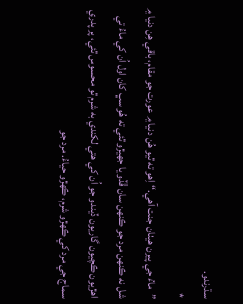سڌرندو.
*
”ماءُ جي پيرن هيٺان جنت آهي.“ اِهو ته ٿيو هُن دنيا ۾ عورت جو مقام، باقي هِن دنيا ۾ شل نه ڪنهن مرد جو ڪنهن سان ڦڏو يا جهيڙو ٿئي ته هُو سڀ کان اول اُن کي ماءُ تي اهڙيون ڪچيون گاريون ڏيندو جو اُن کي هتي لکندي به شرم ٿو محسوس ٿئي، پر پدري سماج جي مرد کي ڪهڙو شرم، ڪهڙو حياءُ. مرد جو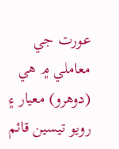عورت جي معاملي ۾ هي (دوھرو) معيار ۽ رويو تيسين قائم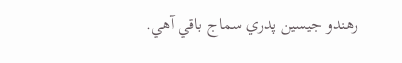رهندو جيسين پدري سماج باقي آهي.